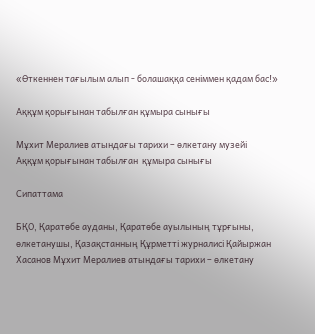«Өткеннен тағылым алып - болашаққа сеніммен қадам бас!»

Аққұм қорығынан табылған құмыра сынығы

Мұхит Мералиев атындағы тарихи – өлкетану музейі
Аққұм қорығынан табылған  құмыра сынығы

Сипаттама

БҚО, Қаратөбе ауданы, Қаратөбе ауылының тұрғыны, өлкетанушы, Қазақстанның Құрметті журналисі Қайыржан Хасанов Мұхит Мералиев атындағы тарихи – өлкетану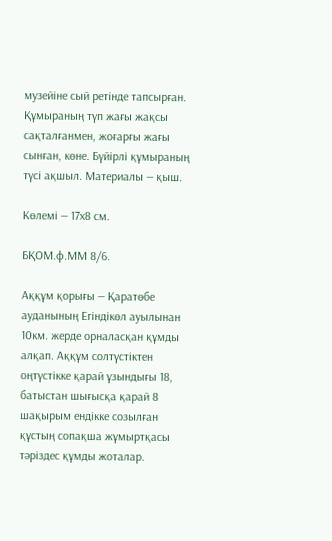музейіне сый ретінде тапсырған. Құмыраның түп жағы жақсы сақталғанмен, жоғарғы жағы сынған, көне. Бүйірлі құмыраның түсі ақшыл. Материалы — қыш.

Көлемі — 17х8 см.

БҚОМ.ф.ММ 8/6.

Аққұм қорығы — Қаратөбе ауданының Егіндікөл ауылынан 10км. жерде орналасқан құмды алқап. Аққұм солтүстіктен оңтүстікке қарай ұзындығы 18, батыстан шығысқа қарай 8 шақырым ендікке созылған құстың сопақша жұмыртқасы тәріздес құмды жоталар.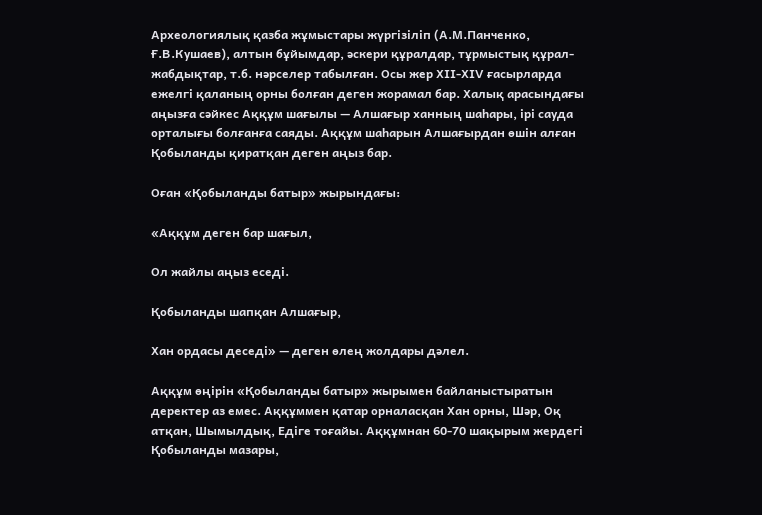Археологиялық қазба жұмыстары жүргізіліп (А.М.Панченко, Ғ.В.Кушаев), алтын бұйымдар, әскери құралдар, тұрмыстық құрал-жабдықтар, т.б. нәрселер табылған. Осы жер ХII-ХIV ғасырларда ежелгі қаланың орны болған деген жорамал бар. Халық арасындағы аңызға сәйкес Аққұм шағылы — Алшағыр ханның шаһары, ірі сауда орталығы болғанға саяды. Аққұм шаһарын Алшағырдан өшін алған Қобыланды қиратқан деген аңыз бар.

Оған «Қобыланды батыр» жырындағы:

«Аққұм деген бар шағыл,

Ол жайлы аңыз еседі.

Қобыланды шапқан Алшағыр,

Хан ордасы деседі» — деген өлең жолдары дәлел.

Аққұм өңірін «Қобыланды батыр» жырымен байланыстыратын деректер аз емес. Аққұммен қатар орналасқан Хан орны, Шәр, Оқ атқан, Шымылдық, Едіге тоғайы. Аққұмнан 60-70 шақырым жердегі Қобыланды мазары,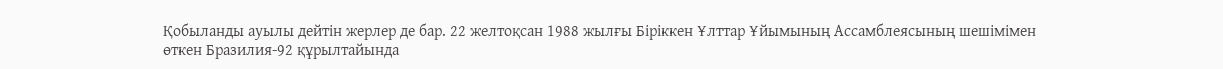Қобыланды ауылы дейтін жерлер де бар. 22 желтоқсан 1988 жылғы Біріккен Ұлттар Ұйымының Ассамблеясының шешімімен өткен Бразилия-92 құрылтайында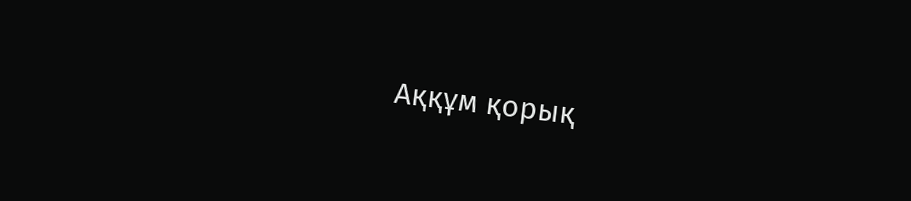Аққұм қорық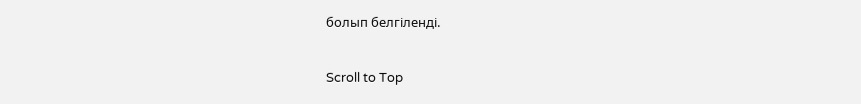болып белгіленді.

Scroll to Top